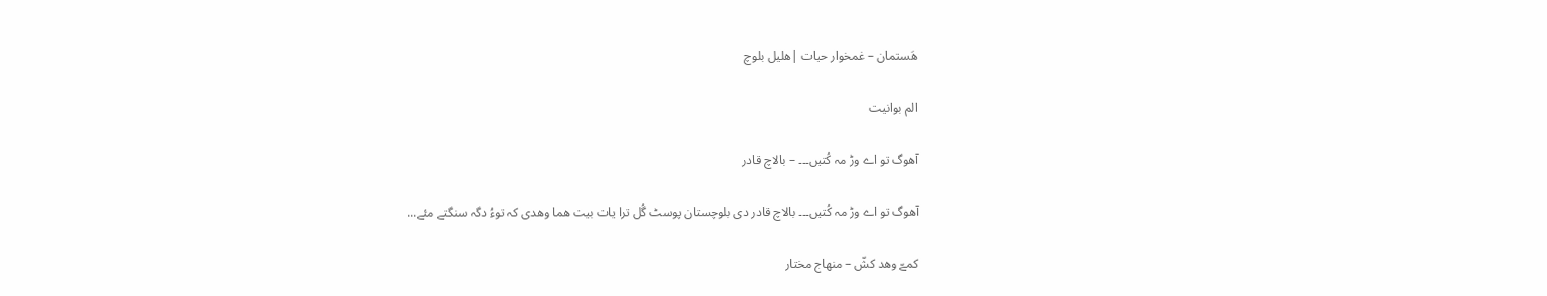ھَستمان – غمخوار حیات |ھلیل بلوچ

الم بوانیت

آھوگ تو اے وڑ مہ کُتیں۔۔۔ – بالاچ قادر

آھوگ تو اے وڑ مہ کُتیں۔۔۔ بالاچ قادر دی بلوچستان پوسٹ گُل ترا یات بیت ھما وھدی کہ توءُ دگہ سنگتے مئے...

کمےّ وھد کشّ – منھاج مختار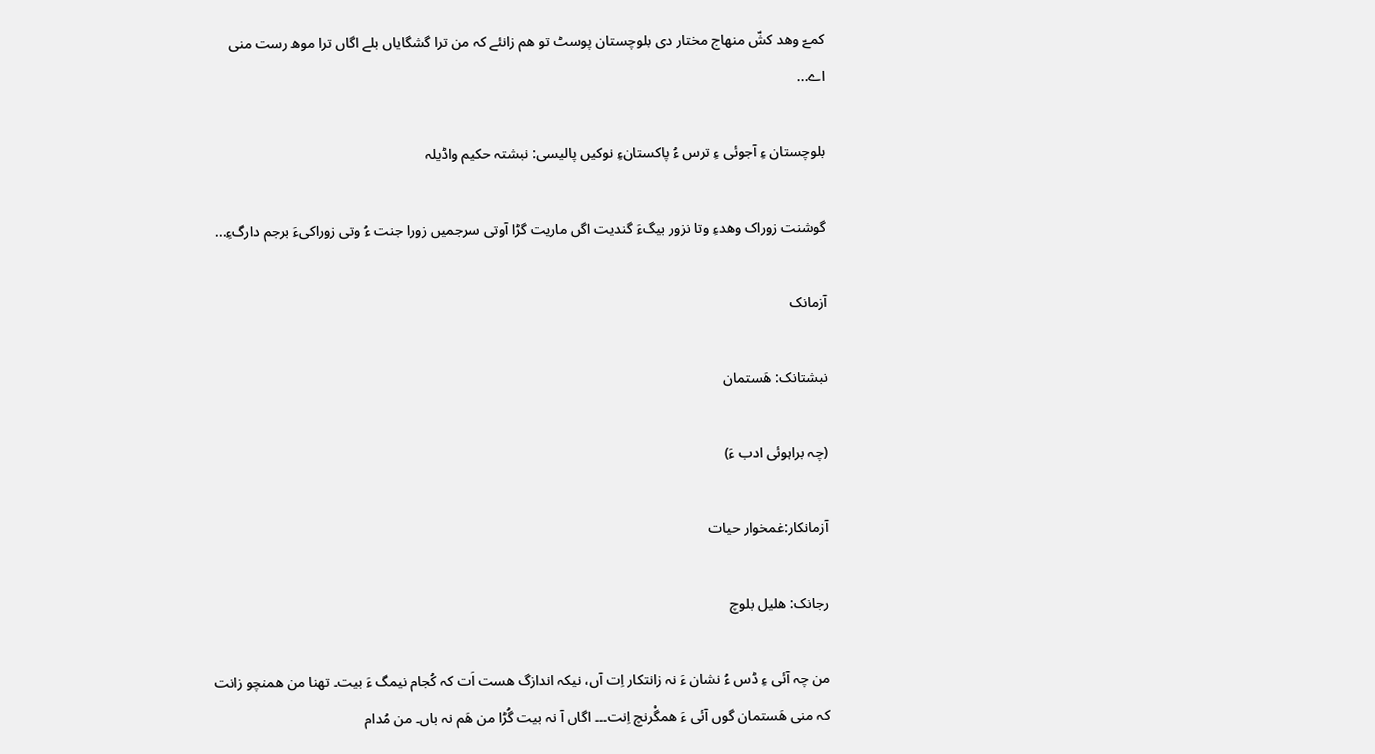کمےّ وھد کشّ منھاج مختار دی بلوچستان پوسٹ تو ھم زانئے کہ من ترا گشگایاں بلے اگاں ترا موھ رست منی اے...

بلوچستان ءِ آجوئی ءِ ترس ءُ پاکستانءِ نوکیں پالیسی: نبشتہ حکیم واڈیلہ

گوشنت زوراک وھدءِ وتا نزور بیگءَ گندیت اگں ماریت گڑا آوتی سرجمیں زورا جنت ءُ وتی زوراکیءَ برجم دارگءِ...

آزمانک

نبشتانک: ھَستمان

(چہ براہوئی ادب ءَ)

آزمانکار:غمخوار حیات

رجانک: ھلیل بلوچ

من چہ آئی ءِ ڈس ءُ نشان ءَ نہ زانتکار اِت آں، نیکہ اندازگ ھست اَت کہ کُجام نیمگ ءَ بیت۔ تھنا من ھمنچو زانت کہ منی ھَستمان گوں آئی ءَ ھمگْرنچ اِنت۔۔۔ اگاں آ نہ بیت گُڑا من ھَم نہ باں۔ من مُدام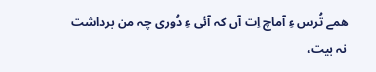ھمے تُرس ءِ آماچ اِت آں کہ آئی ءِ دُوری چہ من برداشت نہ بیت،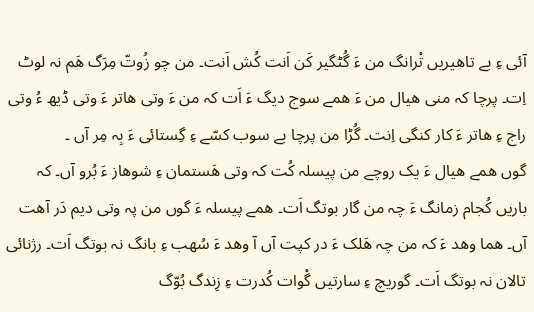آئی ءِ بے تاھیریں تْرانگ من ءَ گُٹگیر کَن اَنت کُش اَنت۔ من چو زُوتّ مِرَگ ھَم نہ لوٹ اِت۔ پرچا کہ منی ھیال من ءَ ھمے سوج دیگ ءَ اَت کہ من ءَ وتی ھاتر ءَ وتی ڈیھ ءُ وتی راج ءِ ھاتر ءَ کار کنگی اِنت۔ گُڑا من پرچا بے سوب کسّے ءِ گِستائی ءَ بِہ مِر آں ۔
گوں ھمے ھیال ءَ یک روچے من پیسلہ کُت کہ وتی ھَستمان ءِ شوھاز ءَ بُرو آں۔ کہ باریں کُجام زمانگ ءَ چہ من گار بوتگ اَت۔ ھمے پیسلہ ءَ گوں من پہ وتی دیم دَر آھت آں۔ ھما وھد ءَ کہ من چہ ھَلک ءَ در کپت آں آ وھد ءَ سُھب ءِ بانگ نہ بوتگ اَت۔ رژنائی تالان نہ بوتگ اَت۔ گوریچ ءِ سارتیں گْوات کُدرت ءِ زِندگ بُوّگ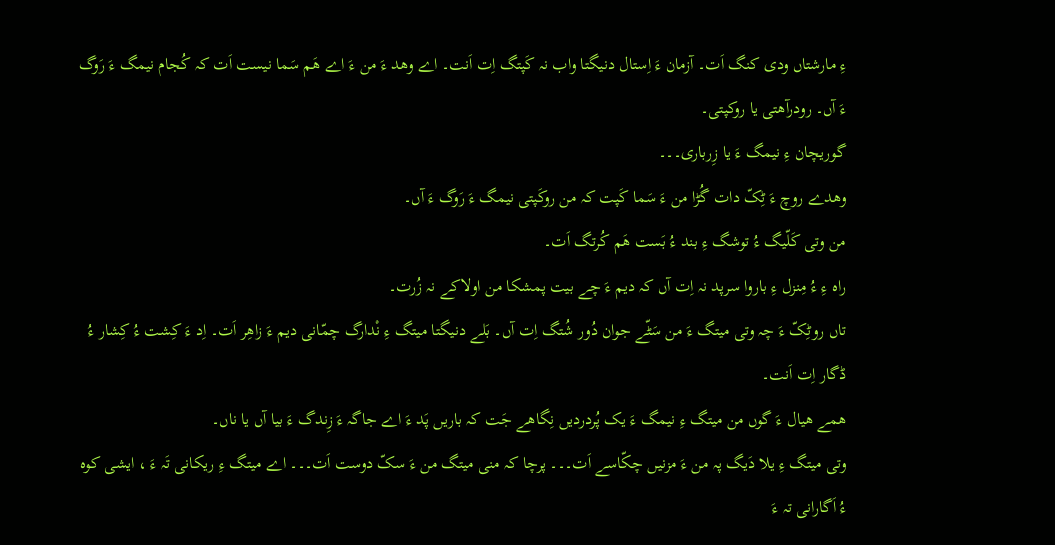ءِ مارشتاں ودی کنگ اَت۔ آزمان ءَ اِستال دنیگتا واب نہ کَپتگ اِت اَنت۔ اے وھد ءَ من ءَ اے ھَم سَما نیست اَت کہ کُجام نیمگ ءَ رَوگ ءَ آں۔ رودرآھتی یا روکپتی۔
گوریچان ءِ نیمگ ءَ یا زِرباری۔۔۔
وھدے روچ ءَ ٹِکّ دات گُڑا من ءَ سَما کَپت کہ من روکَپتی نیمگ ءَ رَوگ ءَ آں۔
من وتی کَلّیگ ءُ توشگ ءِ بند ءُ بَست ھَم کُرتگ اَت۔
راہ ءِ ءُ مِنزل ءِ باروا سرپد نہ اِت آں کہ دیم ءَ چے بیت پمشکا من اولاکے نہ زُرت۔
تاں روٹِکّ ءَ چہ وتی میتگ ءَ من سَٹّے جوان دُور شُتگ اِت آں۔ بَلے دنیگتا میتگ ءِ نْدارگ چمّانی دیم ءَ زاھِر اَت۔ اِد ءَ کِشت ءُ کِشار ءُ ڈگار اِت اَنت۔
ھمے ھیال ءَ گوں من میتگ ءِ نیمگ ءَ یک پُردردیں نِگاھے جَت کہ باریں پَد ءَ اے جاگہ ءَ زِندگ ءَ بیا آں یا ناں۔
وتی میتگ ءِ یلا دَیگ پہ من ءَ مزنیں چکّاسے اَت۔۔۔ پرچا کہ منی میتگ من ءَ سکّ دوست اَت۔۔۔ اے میتگ ءِ ریکانی تَہ ءَ ، ایشی کوہ ءُ اَگارانی تہ ءَ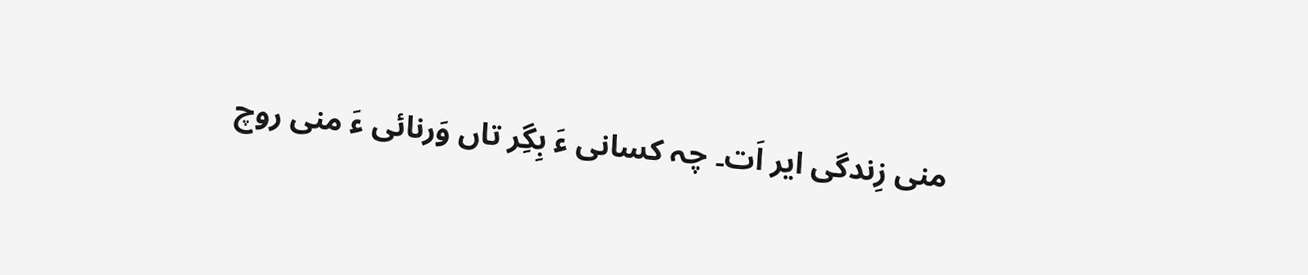منی زِندگی ایر اَت۔ چہ کسانی ءَ بِگِر تاں وَرنائی ءَ منی روچ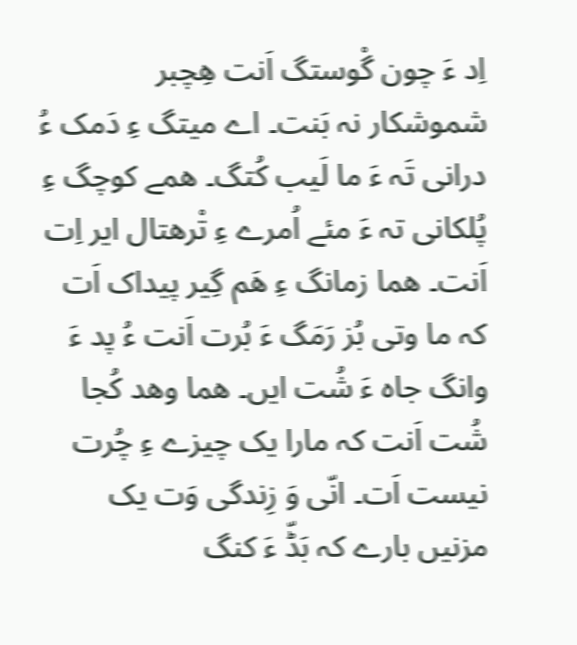اِد ءَ چون گْوستگ اَنت ھِچبر شموشکار نہ بَنت۔ اے میتگ ءِ دَمک ءُ درانی تَہ ءَ ما لَیب کُتگ۔ ھمے کوچگ ءِ پُلکانی تہ ءَ مئے اُمرے ءِ تْرھتال ایر اِت اَنت۔ ھما زمانگ ءِ ھَم گِیر پیداک اَت کہ ما وتی بُز رَمَگ ءَ بُرت اَنت ءُ پد ءَ وانگ جاہ ءَ شُت ایں۔ ھما وھد کُجا شُت اَنت کہ مارا یک چیزے ءِ چُرت نیست اَت۔ انّی وَ زِندگی وَت یک مزنیں بارے کہ بَڈّ ءَ کنگ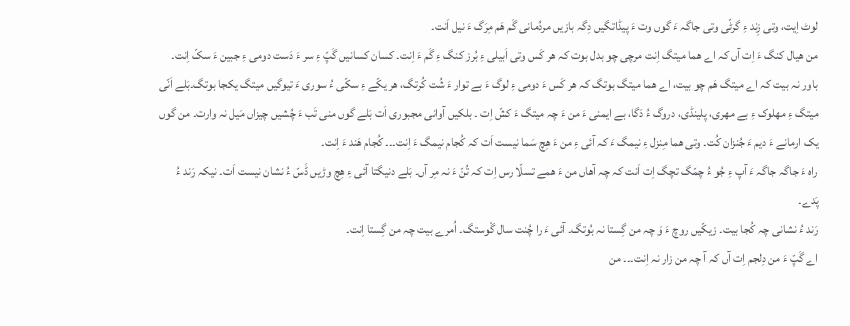لوٹ اِیت، وتی زِند ءِ گرٹّی وتی جاگہ ءَ گوں وت ءَ پیڈاتگیں دِگہ بازیں مردُمانی گَم ھَم مِرَگ ءَ نیل اَنت۔
من ھیال کنگ ءَ اِت آں کہ اے ھما میتگ اِنت مرچی چو بدل بوت کہ ھر کَس وتی اَبیلی ءِ بُرز کنگ ءِ گَم ءَ اِنت۔ کسان کسانیں گَپّ ءِ سر ءَ دَست دومی ءِ جبین ءَ سکّ اِنت۔ باور نہ بیت کہ اے میتگ ھَم چو بیت، اے ھما میتگ بوتگ کہ ھر کَس ءَ دومی ءِ لوگ ءَ بے توار ءَ شُت کُرتگ، ھر یکّے ءِ سکّی ءُ سوری ءَ تیوگیں میتگ یکجا بوتگ۔بَلے اَنّی میتگ ءِ مھلوک ءِ بے مھری، پلینڈی، دروگ ءُ دَگا، بے ایمنی ءَ من ءَ چہ میتگ ءَ کشّ اِت ۔ بلکیں آوانی مجبوری اَت بَلے گوں منی تَب ءَ چُشیں چیزاں مَیل نہ وارت۔ من گوں یک ارمانے ءَ دیم ءَ جُنزان کُت۔ وتی ھما مِنزل ءِ نیمگ ءَ کہ آئی ءِ من ءَ ھِچ سَما نیست اَت کہ کُجام نیمگ ءَ اِنت۔۔۔ کُجام ھَند ءَ اِنت۔
راہ ءَ جاگہ جاگہ ءَ آپ ءِ جُو ءُ چمّگ تچگ اِت اَنت کہ چہ آھاں من ءَ ھمے تسلّا رس اِت کہ تُنّ ءَ نہ مِر آں۔ بَلے دنیگتا آئی ءِ ھِچ وڑیں ڈَسّ ءُ نشان نیست اَت۔ نیکہ رَند ءُ پَدے۔
رَند ءُ نشانی چہ کُجا بیت۔ زیکّیں روچ ءَ وَ چہ من گِستا نہ بُوتگ۔ آئی ءَ را چُنت سال گْوستگ۔ اُمرے بیت چہ من گِستا اِنت۔
اے گَپّ ءَ من دِلجم اِت آں کہ آ چہ من زار نہ اِنت۔۔۔ من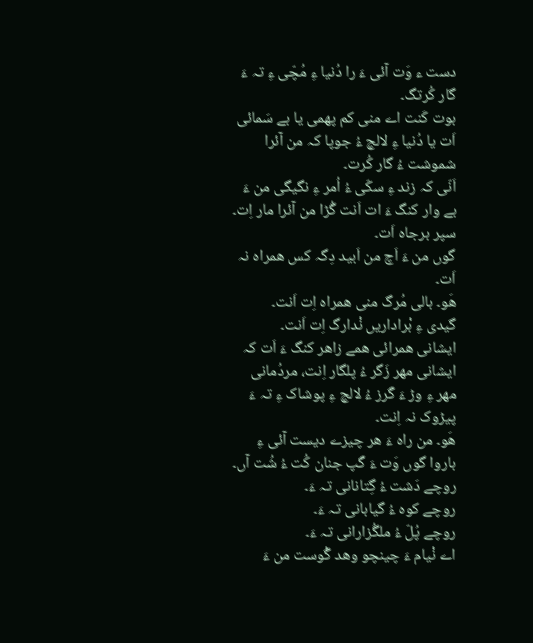دست ء وَت آئی ءَ را دُنیا ءِ مُچّی ءِ تہ ءَ گار کُرتگ۔
بوت کَنت اے منی کم پھمی یا بے سَمائی اَت یا دُنیا ءِ لالچ ءُ جوپا کہ من آئرا شموشت ءُ گار کُرت۔
اَنّی کہ زند ءِ سکّی ءُ اُمر ءِ نگیگی من ءَ بے وار کنگ ءَ ات اَنت گُڑا من آئرا مار اِت۔
سپر برجاہ اَت۔
گوں من ءَ اَچ من اَبید دِگہ کس ھمراہ نہ اَت۔
ھَو۔ بالی مُرگ منی ھمراہ اِت اَنت۔
گیدی ءِ بْراداریں نْدارگ اِت اَنت۔
ایشانی ھمرائی ھمے زاھر کنگ ءَ اَت کہ ایشانی مھر زَگر ءُ پلگار اِنت، مردُمانی مھر ءِ وڑ ءَ گَرز ءُ لالچ ءِ پوشاک ءِ تہ ءَ پیڑوک نہ اِنت۔
ھَو۔ من راہ ءَ ھر چیزے دیست آئی ءِ باروا گوں وَت ءَ گَپ جنان کُت ءُ شُت آں۔
روچے دَشت ءُ گِتانانی تہ ءَ۔
روچے کوہ ءُ گیابانی تہ ءَ۔
روچے پُلّ ءُ ملگُزارانی تہ ءَ۔
اے نْیام ءَ چینچو وھد گْوست من ءَ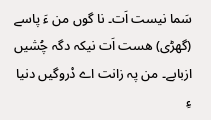سَما نیست اَت۔ نا گوں من ءَ پاسے (گھڑی) ھست اَت نیکہ دگہ چُشیں ازبابے۔ من پہ زانت اے دْروگیں دنیا ءِ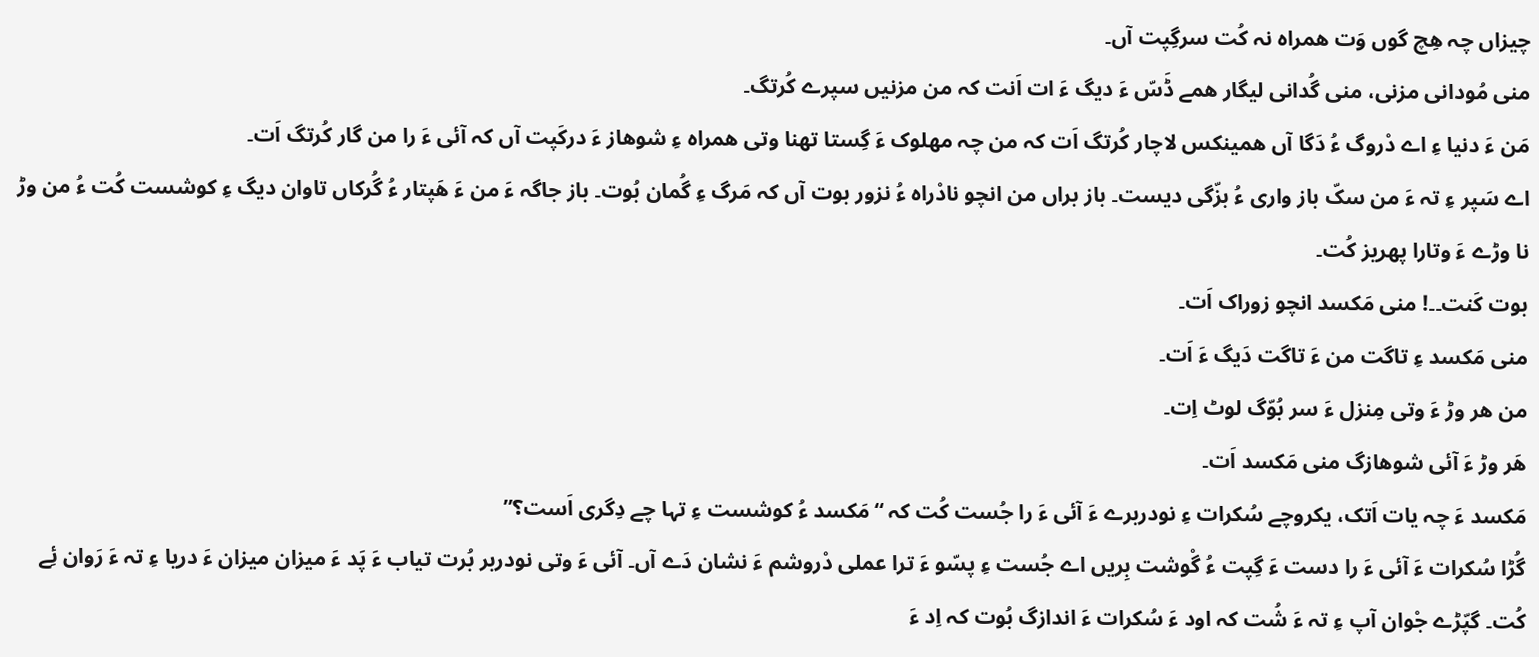چیزاں چہ ھِچ گوں وَت ھمراہ نہ کُت سرگِپت آں۔
منی مُودانی مزنی، منی گُدانی لیگار ھمے ڈَسّ ءَ دیگ ءَ ات اَنت کہ من مزنیں سپرے کُرتگ۔
مَن ءَ دنیا ءِ اے دْروگ ءُ دَگا آں ھمینکس لاچار کُرتگ اَت کہ من چہ مھلوک ءَ گِستا تھنا وتی ھمراہ ءِ شوھاز ءَ درکَپت آں کہ آئی ءَ را من گار کُرتگ اَت۔
اے سَپر ءِ تہ ءَ من سکّ باز واری ءُ بزّگی دیست۔ باز براں من انچو نادْراہ ءُ نزور بوت آں کہ مَرگ ءِ گُمان بُوت۔ باز جاگہ ءَ من ءَ ھَپتار ءُ گُرکاں تاوان دیگ ءِ کوشست کُت ءُ من وڑ نا وڑے ءَ وتارا پھریز کُت۔
بوت کَنت۔۔! منی مَکسد انچو زوراک اَت۔
منی مَکسد ءِ تاگت من ءَ تاگت دَیگ ءَ اَت۔
من ھر وڑ ءَ وتی مِنزل ءَ سر بُوّگ لوٹ اِت۔
ھَر وڑ ءَ آئی شوھازگ منی مَکسد اَت۔
مَکسد ءَ چہ یات اَتک، یکروچے سُکرات ءِ نودربرے ءَ آئی ءَ را جُست کُت کہ “مَکسد ءُ کوشست ءِ تہا چے دِگری اَست؟”
گُڑا سُکرات ءَ آئی ءَ را دست ءَ گِپت ءُ گْوشت بِریں اے جُست ءِ پسّو ءَ ترا عملی دْروشم ءَ نشان دَے آں۔ آئی ءَ وتی نودربر بُرت تیاب ءَ پَد ءَ میزان میزان ءَ دریا ءِ تہ ءَ رَوان ئِے کُت۔ گپّڑے جْوان آپ ءِ تہ ءَ شُت کہ اود ءَ سُکرات ءَ اندازگ بُوت کہ اِد ءَ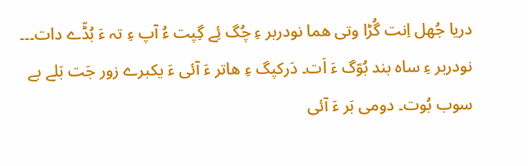دریا جُھل اِنت گُڑا وتی ھما نودربر ءِ چُگ ئِے گِپت ءُ آپ ءِ تہ ءَ بُڈّے دات۔۔۔ نودربر ءِ ساہ بند بُوّگ ءَ اَت۔ دَرکپگ ءِ ھاتر ءَ آئی ءَ یکبرے زور جَت بَلے بے سوب بُوت۔ دومی بَر ءَ آئی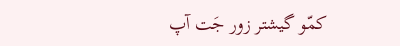کمّو گیشتر زور جَت آپ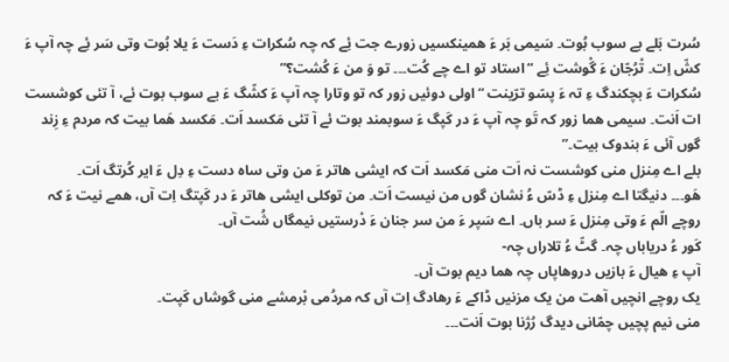سُرت بَلے بے سوب بُوت۔ سَیمی بَر ءَ ھمینکسیں زورے جت ئِے کہ چہ سُکرات ءِ دَست ءَ یلا بُوت وتی سَر ئِے چہ آپ ءَ کشّ اِت۔ تْرُجّان ءَ گْوشت ئِے “استاد تو اے چے کُت۔۔۔ تو وَ من ءَ کُشت؟”
سُکرات ءَ بچکندگ ءِ تہ ءَ پسّو ترّینت “اولی دوئیں زور کہ تو وتارا چہ آپ ءَ کشّگ ءَ بے سوب بوت ئے، آ تئی کوشست ات اَنت۔ سیمی ھما زور کہ تَو چہ آپ ءَ در کَپگ ءَ سوبمند بوت ئے آ تئی مَکسد اَت۔ مَکسد ھَما بیت کہ مردم ءِ زِند گوں آئی ءَ بندوک بیت۔”
بلے اے مِنزل منی کوشست نہ اَت منی مَکسد اَت کہ ایشی ھاتر ءَ من وتی ساہ دست ءِ دِل ءَ ایر کُرتگ اَت۔
ھَو۔۔۔ دنیگتا اے مِنزل ءِ ڈسّ ءُ نشان گوں من نیست اَت۔ من توکلی ایشی ھاتر ءَ در کَپتگ اِت آں، ھمے نیت ءَ کہ روچے الّم ءَ وتی مِنزل ءَ سر باں۔ اے سَپر ءَ من سر جنان ءَ دْرستیں نیمگاں شُت آں۔
کَور ءُ دریاباں چہ۔ گٹّ ءُ تلاراں چہ-
آپ ءِ ھیال ءَ بازیں دروھاپاں چہ ھما دیم بوت آں۔
یک روچے انچیں آھت من یک مزنیں ڈاکے ءَ رھادگ اِت آں کہ مردُمی بْرمشے منی گوشاں کَپت۔
منی نیم پچیں چمّانی دیدگ رُژنا بوت اَنت۔۔۔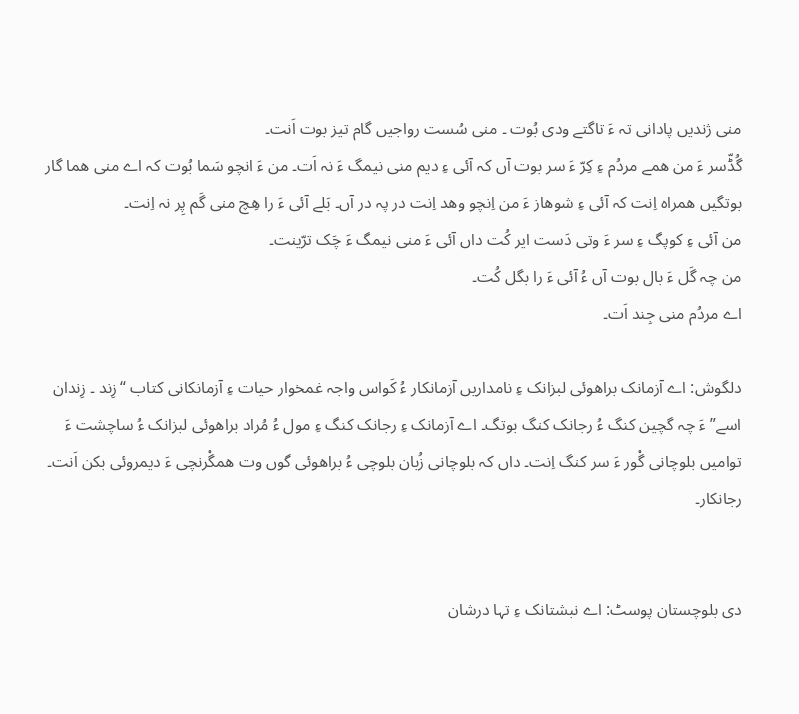منی ژندیں پادانی تہ ءَ تاگتے ودی بُوت ۔ منی سُست رواجیں گام تیز بوت اَنت۔
گُڈّسر ءَ من ھمے مردُم ءِ کِرّ ءَ سر بوت آں کہ آئی ءِ دیم منی نیمگ ءَ نہ اَت۔ من ءَ انچو سَما بُوت کہ اے منی ھما گار بوتگیں ھمراہ اِنت کہ آئی ءِ شوھاز ءَ من اِنچو وھد اِنت در پہ در آں۔ بَلے آئی ءَ را ھِچ منی گَم پِر نہ اِنت۔
من آئی ءِ کوپگ ءِ سر ءَ وتی دَست ایر کُت داں آئی ءَ منی نیمگ ءَ چَک ترّینت۔
من چہ گَل ءَ بال بوت آں ءُ آئی ءَ را بگل کُت۔
اے مردُم منی جِند اَت۔

دلگوش: اے آزمانک براھوئی لبزانک ءِ نامداریں آزمانکار ءُ کَواس واجہ غمخوار حیات ءِ آزمانکانی کتاب “زِند ۔ زِندان اسے” ءَ چہ گچین کنگ ءُ رجانک کنگ بوتگ۔ اے آزمانک ءِ رجانک کنگ ءِ مول ءُ مُراد براھوئی لبزانک ءُ ساچشت ءَ توامیں بلوچانی گْور ءَ سر کنگ اِنت۔ داں کہ بلوچانی زُبان بلوچی ءُ براھوئی گوں وت ھمگْرنچی ءَ دیمروئی بکن اَنت۔
رجانکار۔


دی بلوچستان پوسٹ: اے نبشتانک ءِ تہا درشان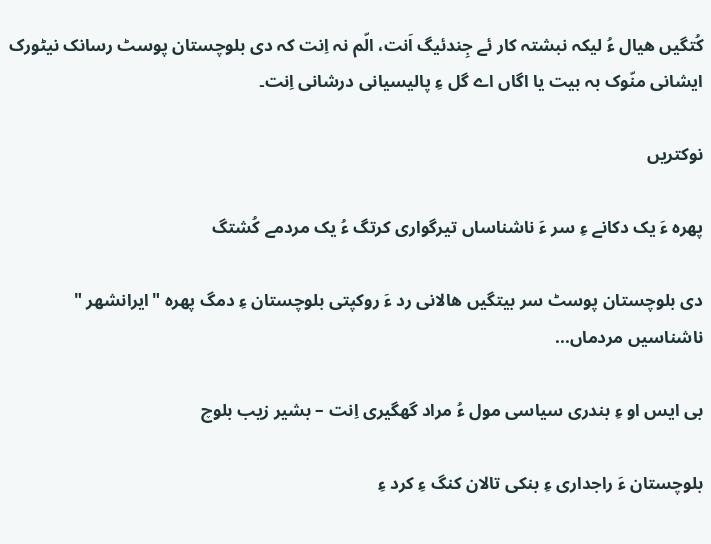کُتگیں ھیال ءُ لیکہ نبشتہ کار ئے جِندئیگ اَنت، الّم نہ اِنت کہ دی بلوچستان پوسٹ رسانک نیٹورک ایشانی منّوک بہ بیت یا اگاں اے گل ءِ پالیسیانی درشانی اِنت۔

نوکتریں

پھرہ ءَ یک دکانے ءِ سر ءَ ناشناساں تیرگواری کرتگ ءُ یک مردمے کُشتگ

دی بلوچستان پوسٹ سر بیتگیں ھالانی رد ءَ روکپتی بلوچستان ءِ دمگ پھرہ "ایرانشھر " ناشناسیں مردماں...

بی ایس او ءِ بندری سیاسی مول ءُ مراد گھگیری اِنت – بشیر زیب بلوچ

بلوچستان ءَ راجداری ءِ بنکی تالان کنگ ءِ کرد ءِ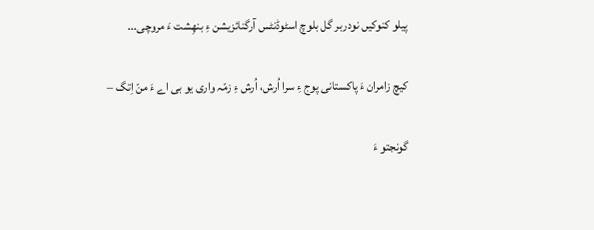پیلو کنوکیں نودربر گل بلوچ اسٹوڈنٹس آرگنائزیشن ءِ بنھِشت ءَ مروچی...

کیچ زامران ءَ پاکستانی پوج ءِ سرا اُرش، اُرش ءِ زمّہ واری یو بی اے ءَ منّ اِتگ –

گونجتو ءَ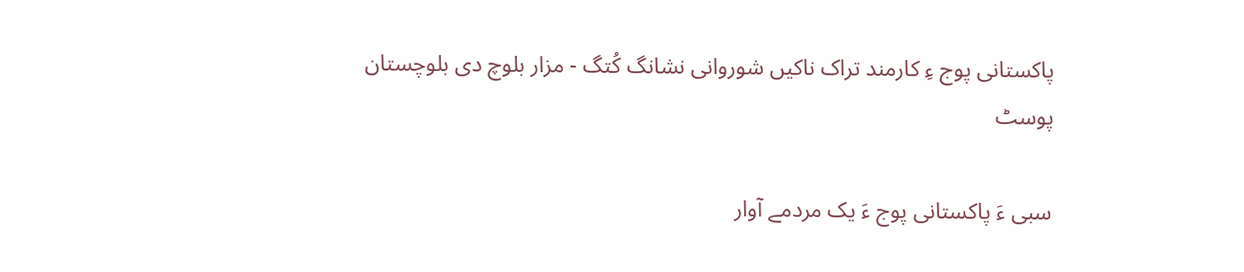پاکستانی پوج ءِ کارمند تراک ناکیں شوروانی نشانگ کُتگ - مزار بلوچ دی بلوچستان پوسٹ

سبی ءَ پاکستانی پوج ءَ یک مردمے آوار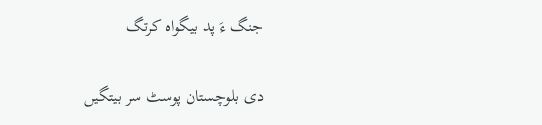جنگ ءَ پد بیگواہ کرتگ

دی بلوچستان پوسٹ سر بیتگیں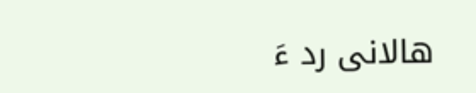ھالانی رد ءَ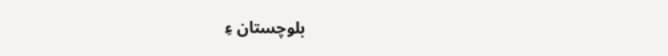بلوچستان ءِ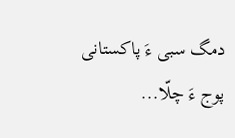دمگ سبی ءَ پاکستانی پوج ءَ چلّا...